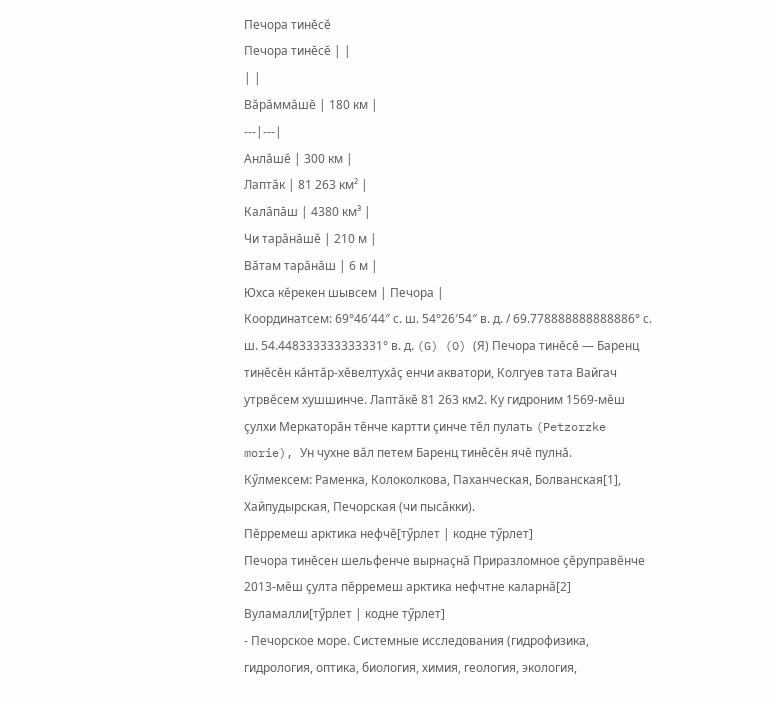Печора тинĕсĕ
Печора тинĕсĕ | |
| |
Вăрăммăшĕ | 180 км |
---|---|
Анлăшĕ | 300 км |
Лаптăк | 81 263 км² |
Калăпăш | 4380 км³ |
Чи тарăнăшĕ | 210 м |
Вăтам тарăнăш | 6 м |
Юхса кĕрекен шывсем | Печора |
Координатсем: 69°46′44″ с. ш. 54°26′54″ в. д. / 69.778888888888886° с. ш. 54.448333333333331° в. д. (G) (O) (Я) Печора тинĕсĕ — Баренц тинĕсĕн кăнтăр-хĕвелтухăç енчи акватори, Колгуев тата Вайгач утрвĕсем хушшинче. Лаптăкĕ 81 263 км2. Ку гидроним 1569-мĕш çулхи Меркаторăн тĕнче картти çинче тĕл пулать (Petzorzke morie), Ун чухне вăл петем Баренц тинĕсĕн ячĕ пулнă.
Кӳлмексем: Раменка, Колоколкова, Паханческая, Болванская[1], Хайпудырская, Печорская (чи пысăкки).
Пĕрремеш арктика нефчĕ[тӳрлет | кодне тӳрлет]
Печора тинĕсен шельфенче вырнаçнă Приразломное çĕруправĕнче 2013-мĕш çулта пĕрремеш арктика нефчтне каларнă[2]
Вуламалли[тӳрлет | кодне тӳрлет]
- Печорское море. Системные исследования (гидрофизика, гидрология, оптика, биология, химия, геология, экология,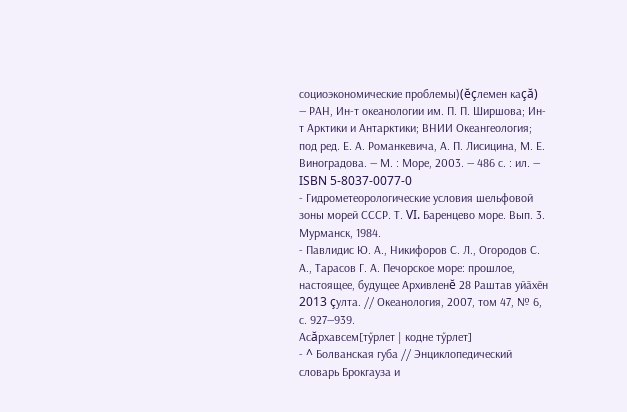социоэкономические проблемы)(ĕçлемен каçă) — РАН, Ин-т океанологии им. П. П. Ширшова; Ин-т Арктики и Антарктики; ВНИИ Океангеология; под ред. Е. А. Романкевича, А. П. Лисицина, М. Е. Виноградова. — М. : Море, 2003. — 486 с. : ил. — ISBN 5-8037-0077-0
- Гидрометеорологические условия шельфовой зоны морей СССР. Т. VI. Баренцево море. Вып. 3. Мурманск, 1984.
- Павлидис Ю. А., Никифоров С. Л., Огородов С. А., Тарасов Г. А. Печорское море: прошлое, настоящее, будущее Архивленĕ 28 Раштав уйӑхӗн 2013 çулта. // Океанология, 2007, том 47, № 6, с. 927—939.
Асăрхавсем[тӳрлет | кодне тӳрлет]
- ^ Болванская губа // Энциклопедический словарь Брокгауза и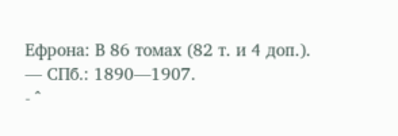Ефрона: В 86 томах (82 т. и 4 доп.). — СПб.: 1890—1907.
- ^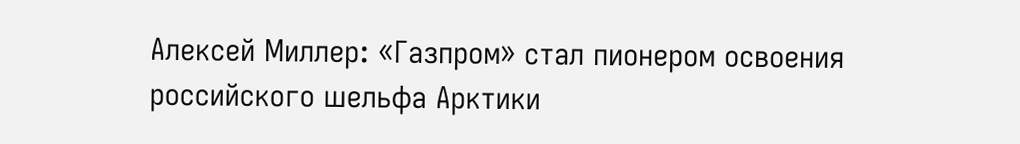Алексей Миллер: «Газпром» стал пионером освоения российского шельфа Арктики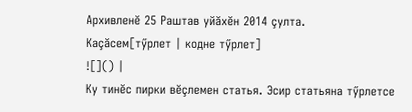Архивленĕ 25 Раштав уйӑхӗн 2014 çулта.
Каçăсем[тӳрлет | кодне тӳрлет]
![]() |
Ку тинĕс пирки вĕçлемен статья. Эсир статьяна тӳрлетсе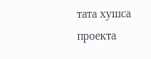тата хушса проекта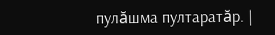пулăшма пултаратăр. |